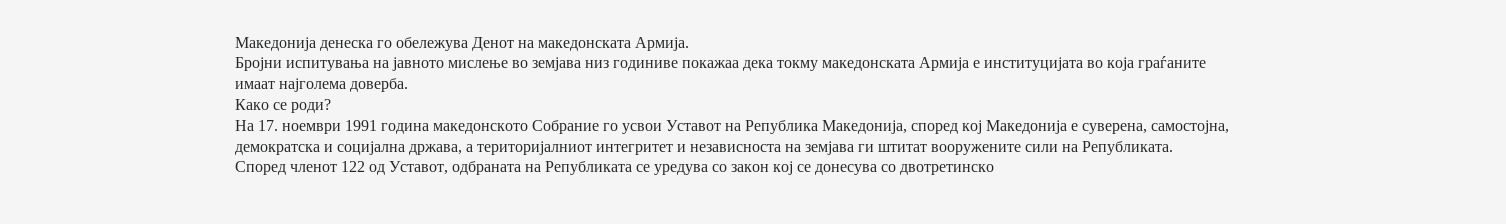Македонија денеска го обележува Денот на македонската Армија.
Бројни испитувања на јавното мислење во земјава низ годиниве покажаа дека токму македонската Армија е институцијата во која граѓаните имаат најголема доверба.
Како се роди?
На 17. ноември 1991 година македонското Собрание го усвои Уставот на Република Македонија, според кој Македонија е суверена, самостојна, демократска и социјална држава, а територијалниот интегритет и независноста на земјава ги штитат вооружените сили на Републиката.
Според членот 122 од Уставот, одбраната на Републиката се уредува со закон кој се донесува со двотретинско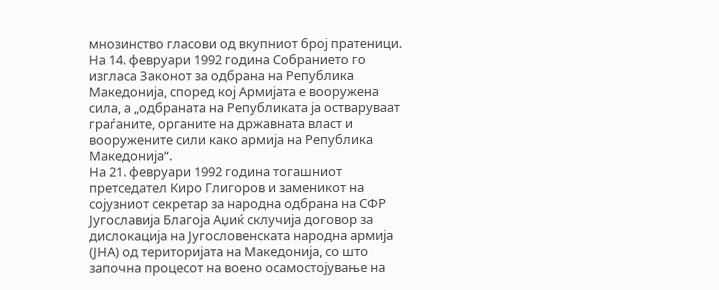мнозинство гласови од вкупниот број пратеници.
На 14. февруари 1992 година Собранието го изгласа Законот за одбрана на Република Македонија, според кој Армијата е вооружена сила, а „одбраната на Републиката ја остваруваат граѓаните, органите на државната власт и вооружените сили како армија на Република Македонија“.
На 21. февруари 1992 година тогашниот претседател Киро Глигоров и заменикот на сојузниот секретар за народна одбрана на СФР Југославија Благоја Аџиќ склучија договор за дислокација на Југословенската народна армија (ЈНА) од територијата на Македонија, со што започна процесот на воено осамостојување на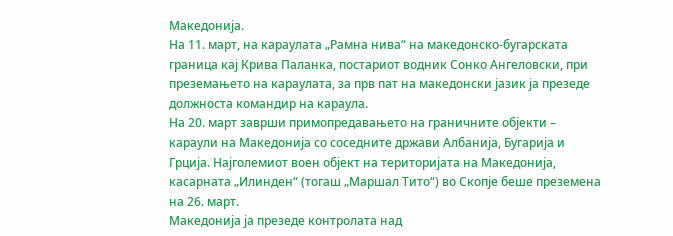Македонија.
На 11. март, на караулата „Рамна нива“ на македонско-бугарската граница кај Крива Паланка, постариот водник Сонко Ангеловски, при преземањето на караулата, за прв пат на македонски јазик ја презеде должноста командир на караула.
На 20. март заврши примопредавањето на граничните објекти – караули на Македонија со соседните држави Албанија, Бугарија и Грција. Најголемиот воен објект на територијата на Македонија, касарната „Илинден“ (тогаш „Маршал Тито“) во Скопје беше преземена на 26. март.
Македонија ја презеде контролата над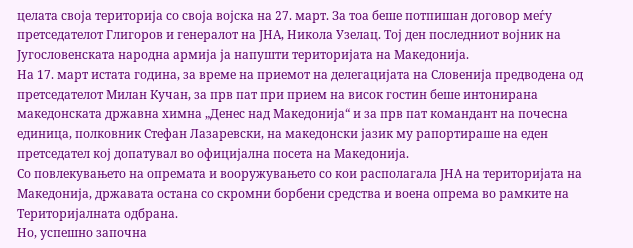целата своја територија со своја војска на 27. март. За тоа беше потпишан договор меѓу претседателот Глигоров и генералот на ЈНА, Никола Узелац. Тој ден последниот војник на Југословенската народна армија ја напушти територијата на Македонија.
На 17. март истата година, за време на приемот на делегацијата на Словенија предводена од претседателот Милан Кучан, за прв пат при прием на висок гостин беше интонирана македонската државна химна „Денес над Македонија“ и за прв пат командант на почесна единица, полковник Стефан Лазаревски, на македонски јазик му рапортираше на еден претседател кој допатувал во официјална посета на Македонија.
Со повлекувањето на опремата и вооружувањето со кои располагала ЈНА на територијата на Македонија, државата остана со скромни борбени средства и воена опрема во рамките на Територијалната одбрана.
Но, успешно започна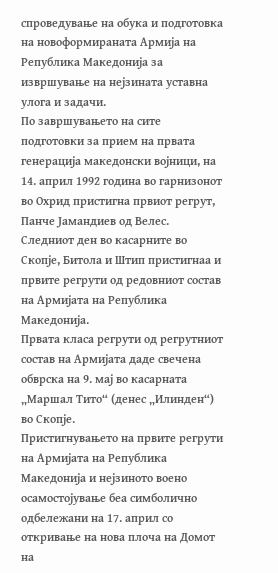спроведување на обука и подготовка на новоформираната Армија на Република Македонија за извршување на нејзината уставна улога и задачи.
По завршувањето на сите подготовки за прием на првата генерација македонски војници, на 14. април 1992 година во гарнизонот во Охрид пристигна првиот регрут, Панче Јамандиев од Велес.
Следниот ден во касарните во Скопје, Битола и Штип пристигнаа и првите регрути од редовниот состав на Армијата на Република Македонија.
Првата класа регрути од регрутниот состав на Армијата даде свечена обврска на 9. мај во касарната „Маршал Тито“ (денес „Илинден“) во Скопје.
Пристигнувањето на првите регрути на Армијата на Република Македонија и нејзиното воено осамостојување беа симболично одбележани на 17. април со откривање на нова плоча на Домот на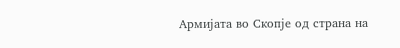Армијата во Скопје од страна на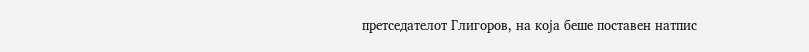претседателот Глигоров, на која беше поставен натпис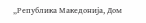„Република Македонија, Дом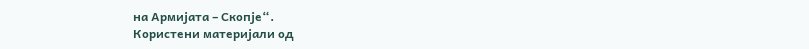на Армијата – Скопје“.
Користени материјали од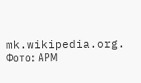mk.wikipedia.org.
Фото: АРМ